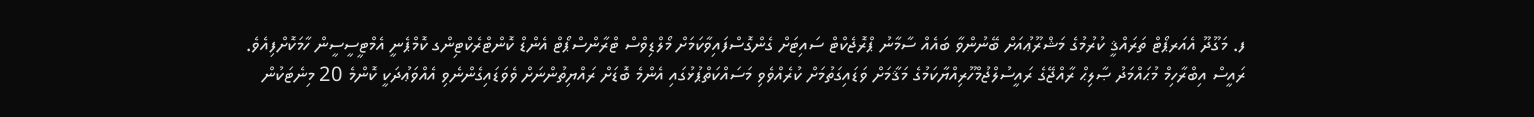ފ. މަގޫދޫ އެއަރޕޯޓް ތަރައްޤީ ކުރުމުގެ މަޝްރޫޢުއަށް ބޭނުންވާ ބައެއް ސާމާނު ޕްރޮޖެކްޓް ސައިޓަށް ގެންގޮސްފައިވާކަމަށް މޯލްޑިވްސް ޓްރާންސްޕޯޓް އެންޑް ކޮންޓްރެކްޓިންގ ކޮމްޕެނީ އެމްޓީސީސީން ހާމަކޮށްފިއެވެ.
ރައީސް އިބްރާހިމް މުޙައްމަދު ޞާލިޙް ރާއްޖޭގެ ރައީސުލްޖުމްހޫރިއްޔާކަމުގެ މަޤާމަށް ވަޑައިގަތުމަށް ކުރެއްވެވި މަސައްކަތްޕުޅުގައި އެންމެ ބޮޑަށް ރައްޔިތުންނަށް ވެވަޑައިގެންނެވި އެއްވަޢުދަކީ ކޮންމެ 20 މިނެޓަކުން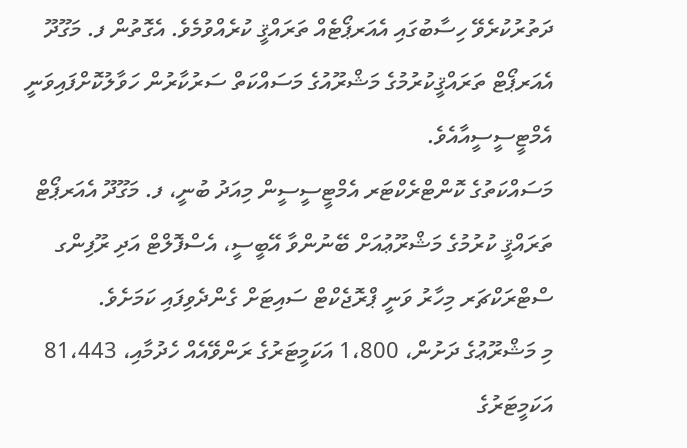ދަތުރުކުރެވޭ ހިސާބުގައި އެއަރޕޯޓެއް ތަރައްޤީ ކުރެއްވުމެވެ. އެގޮތުން ފ. މަގޫދޫ އެއަރޕޯޓް ތަރައްޤީކުރުމުގެ މަޝްރޫއުގެ މަސައްކަތް ސަރުކާރުން ހަވާލުކޮށްފައިވަނީ އެމްޓީސީސީއާއެވެ.
މަސައްކަތުގެ ކޮންޓްރެކްޓަރ އެމްޓީސީސީން މިއަދު ބުނީ، ފ. މަގޫދޫ އެއަރޕޯޓް ތަރައްޤީ ކުރުމުގެ މަޝްރޫޢުއަށް ބޭނުންވާ އޭބީސީ، އެސްފޮލްޓް އަދި ރޫފިންގ ސްޓްރަކްޗަރ މިހާރު ވަނީ ޕްރޮޖެކްޓް ސައިޓަށް ގެންދެވިފައި ކަމަށެވެ.
މި މަޝްރޫޢުގެ ދަށުން، 1،800 އަކަމީޓަރުގެ ރަންވޭއެއް ހެދުމާއި، 81،443 އަކަމީޓަރުގެ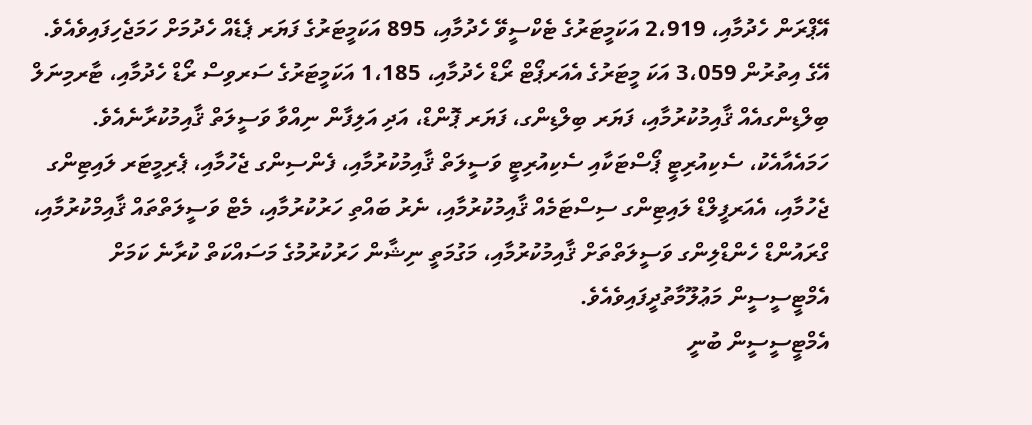އޭޕްރަން ހެދުމާއި، 2،919 އަކަމީޓަރުގެ ޓެކްސީވޭ ހެދުމާއި، 895 އަކަމީޓަރުގެ ފަޔަރ ޕެޑެއް ހެދުމަށް ހަމަޖެހިފައިވެއެވެ. އޭގެ އިތުރުން 3،059 އަކަ މީޓަރުގެ އެއަރޕޯޓް ރޯޑް ހެދުމާއި، 1،185 އަކަމީޓަރުގެ ސަރވިސް ރޯޑް ހެދުމާއި، ޓާރމިނަލް ބިލްޑިންގއެއް ޤާއިމުކުރުމާއި، ފަޔަރ ބިލްޑިންގ، ފަޔަރ ޕޮންޑް، އަދި އަލިފާން ނިއްވާ ވަސީލަތް ޤާއިމުކުރާނެއެވެ.
ހަމައެއާއެކު، ސެކިއުރިޓީ ޕޯސްޓަކާއި ސެކިއުރިޓީ ވަސީލަތް ޤާއިމުކުރުމާއި، ފެންސިންގ ޖެހުމާއި، ޕެރިމީޓަރ ލައިޓިންގ ޖެހުމާއި، އެއަރފީލްޑް ލައިޓިންގ ސިސްޓަމެއް ޤާއިމުކުރުމާއި، ނެރު ބައްތި ހަރުކުރުމާއި، މެޓް ވަސީލަތްތައް ޤާއިމްކުރުމާއި، ގްރައުންޑް ހެންޑްލިންގ ވަސީލަތްތަށް ޤާއިމުކުރުމާއި، މަގުމަތީ ނިޝާން ހަރުކުރުމުގެ މަސައްކަތް ކުރާނެ ކަމަށް އެމްޓީސީސީން މަޢުލޫމާތުދީފައިވެއެވެ.
އެމްޓީސީސީން ބުނީ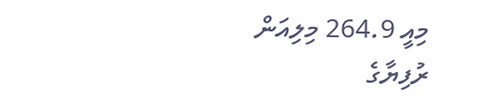މިއީ 264.9 މިލިއަން ރުފިޔާގެ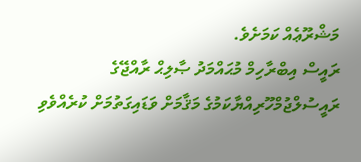މަޝްރޫޢެއް ކަމަށެވެ.
ރައީސް އިބްރާހިމް މުޙައްމަދު ޞާލިޙް ރާއްޖޭގެ ރައީސުލްޖުމްހޫރިއްޔާކަމުގެ މަޤާމަށް ވަޑައިގަތުމަށް ކުރެއްވެވި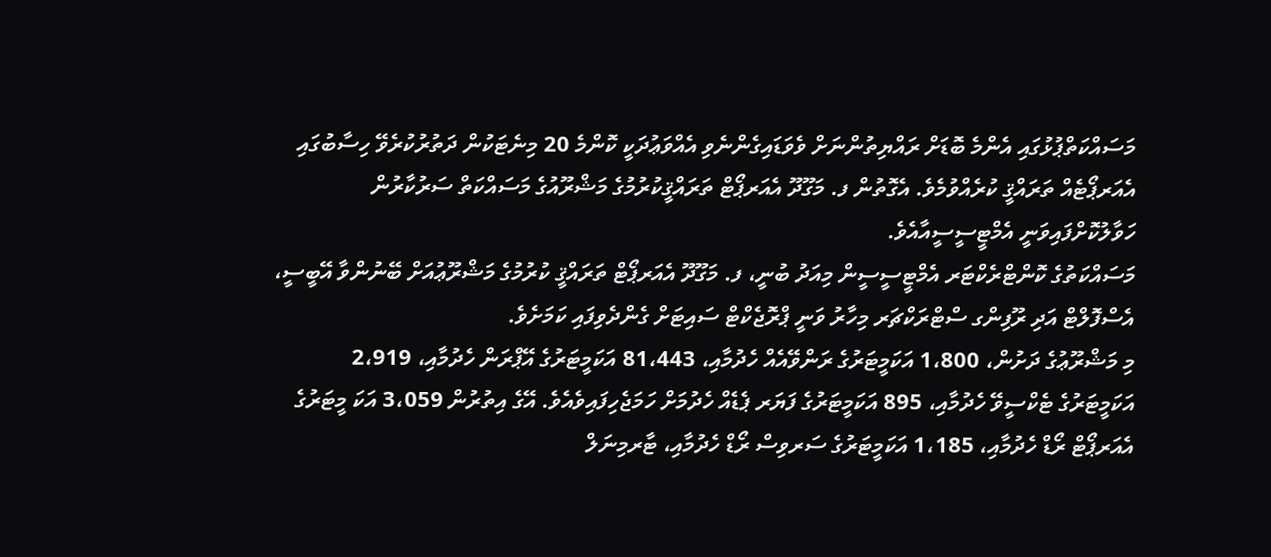މަސައްކަތްޕުޅުގައި އެންމެ ބޮޑަށް ރައްޔިތުންނަށް ވެވަޑައިގެންނެވި އެއްވަޢުދަކީ ކޮންމެ 20 މިނެޓަކުން ދަތުރުކުރެވޭ ހިސާބުގައި އެއަރޕޯޓެއް ތަރައްޤީ ކުރެއްވުމެވެ. އެގޮތުން ފ. މަގޫދޫ އެއަރޕޯޓް ތަރައްޤީކުރުމުގެ މަޝްރޫއުގެ މަސައްކަތް ސަރުކާރުން ހަވާލުކޮށްފައިވަނީ އެމްޓީސީސީއާއެވެ.
މަސައްކަތުގެ ކޮންޓްރެކްޓަރ އެމްޓީސީސީން މިއަދު ބުނީ، ފ. މަގޫދޫ އެއަރޕޯޓް ތަރައްޤީ ކުރުމުގެ މަޝްރޫޢުއަށް ބޭނުންވާ އޭބީސީ، އެސްފޮލްޓް އަދި ރޫފިންގ ސްޓްރަކްޗަރ މިހާރު ވަނީ ޕްރޮޖެކްޓް ސައިޓަށް ގެންދެވިފައި ކަމަށެވެ.
މި މަޝްރޫޢުގެ ދަށުން، 1،800 އަކަމީޓަރުގެ ރަންވޭއެއް ހެދުމާއި، 81،443 އަކަމީޓަރުގެ އޭޕްރަން ހެދުމާއި، 2،919 އަކަމީޓަރުގެ ޓެކްސީވޭ ހެދުމާއި، 895 އަކަމީޓަރުގެ ފަޔަރ ޕެޑެއް ހެދުމަށް ހަމަޖެހިފައިވެއެވެ. އޭގެ އިތުރުން 3،059 އަކަ މީޓަރުގެ އެއަރޕޯޓް ރޯޑް ހެދުމާއި، 1،185 އަކަމީޓަރުގެ ސަރވިސް ރޯޑް ހެދުމާއި، ޓާރމިނަލް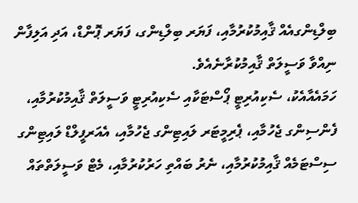ބިލްޑިންގއެއް ޤާއިމުކުރުމާއި، ފަޔަރ ބިލްޑިންގ، ފަޔަރ ޕޮންޑް، އަދި އަލިފާން ނިއްވާ ވަސީލަތް ޤާއިމުކުރާނެއެވެ.
ހަމައެއާއެކު، ސެކިއުރިޓީ ޕޯސްޓަކާއި ސެކިއުރިޓީ ވަސީލަތް ޤާއިމުކުރުމާއި، ފެންސިންގ ޖެހުމާއި، ޕެރިމީޓަރ ލައިޓިންގ ޖެހުމާއި، އެއަރފީލްޑް ލައިޓިންގ ސިސްޓަމެއް ޤާއިމުކުރުމާއި، ނެރު ބައްތި ހަރުކުރުމާއި، މެޓް ވަސީލަތްތައް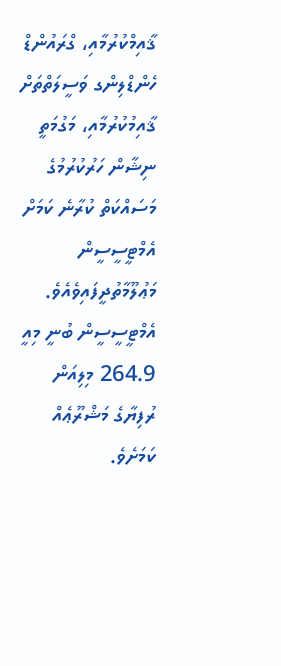ޤާއިމްކުރުމާއި، ގްރައުންޑް ހެންޑްލިންގ ވަސީލަތްތަށް ޤާއިމުކުރުމާއި، މަގުމަތީ ނިޝާން ހަރުކުރުމުގެ މަސައްކަތް ކުރާނެ ކަމަށް އެމްޓީސީސީން މަޢުލޫމާތުދީފައިވެއެވެ.
އެމްޓީސީސީން ބުނީ މިއީ 264.9 މިލިއަން ރުފިޔާގެ މަޝްރޫޢެއް ކަމަށެވެ.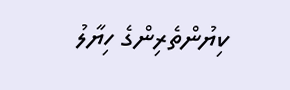ކިޔުންތެރިންގެ ހިޔާލު